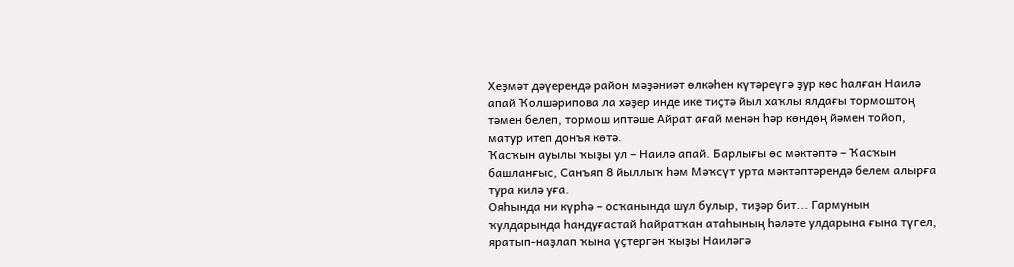Хеҙмәт дәүерендә район мәҙәниәт өлкәһен күтәреүгә ҙур көс һалған Наилә апай Ҡолшәрипова ла хәҙер инде ике тиҫтә йыл хаҡлы ялдағы тормоштоң тәмен белеп, тормош иптәше Айрат ағай менән һәр көндөң йәмен тойоп, матур итеп донъя көтә.
Ҡасҡын ауылы ҡыҙы ул – Наилә апай. Барлығы өс мәктәптә – Ҡасҡын башланғыс, Санъяп 8 йыллыҡ һәм Мәҡсүт урта мәктәптәрендә белем алырға тура килә уға.
Ояһында ни күрһә – осҡанында шул булыр, тиҙәр бит... Гармунын ҡулдарында һандуғастай һайратҡан атаһының һәләте улдарына ғына түгел, яратып-наҙлап ҡына үҫтергән ҡыҙы Наиләгә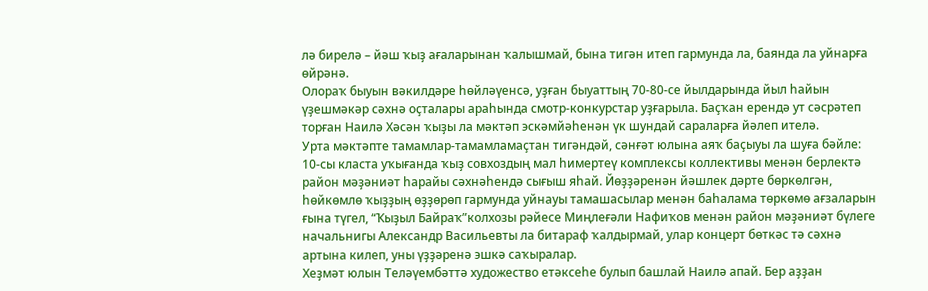лә бирелә – йәш ҡыҙ ағаларынан ҡалышмай, бына тигән итеп гармунда ла, баянда ла уйнарға өйрәнә.
Олораҡ быуын вәкилдәре һөйләүенсә, уҙған быуаттың 70-80-се йылдарында йыл һайын үҙешмәкәр сәхнә оҫталары араһында смотр-конкурстар уҙғарыла. Баҫҡан ерендә ут сәсрәтеп торған Наилә Хәсән ҡыҙы ла мәктәп эскәмйәһенән үк шундай сараларға йәлеп ителә.
Урта мәктәпте тамамлар-тамамламаҫтан тигәндәй, сәнғәт юлына аяҡ баҫыуы ла шуға бәйле: 10-сы класта уҡығанда ҡыҙ совхоздың мал һимертеү комплексы коллективы менән берлектә район мәҙәниәт һарайы сәхнәһендә сығыш яһай. Йөҙҙәренән йәшлек дәрте бөркөлгән, һөйкөмлө ҡыҙҙың өҙҙөрөп гармунда уйнауы тамашасылар менән баһалама төркөмө ағзаларын ғына түгел, “Ҡыҙыл Байраҡ”колхозы рәйесе Миңлеғәли Нафиҡов менән район мәҙәниәт бүлеге начальнигы Александр Васильевты ла битараф ҡалдырмай, улар концерт бөткәс тә сәхнә артына килеп, уны үҙҙәренә эшкә саҡыралар.
Хеҙмәт юлын Теләүембәттә художество етәксеһе булып башлай Наилә апай. Бер аҙҙан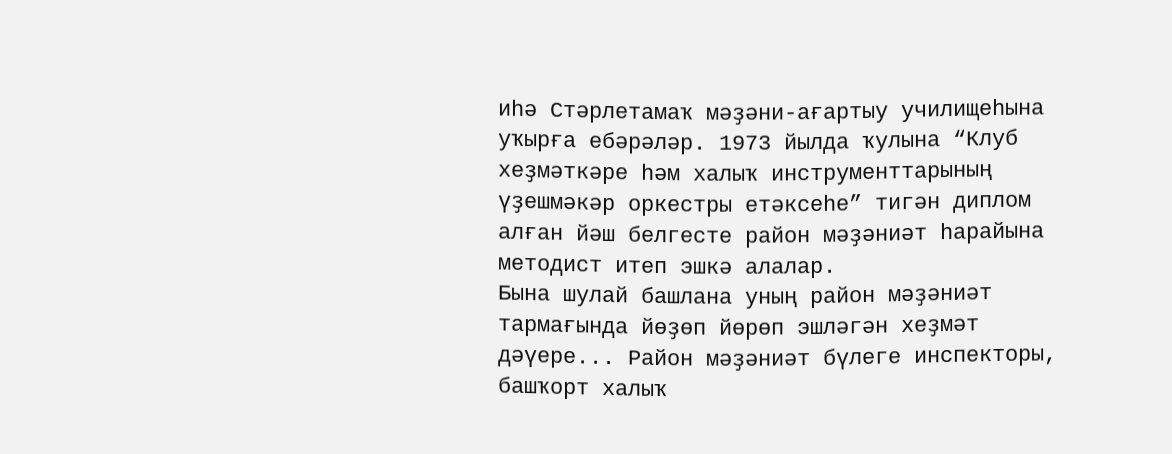иһә Стәрлетамаҡ мәҙәни-ағартыу училищеһына уҡырға ебәрәләр. 1973 йылда ҡулына “Клуб хеҙмәткәре һәм халыҡ инструменттарының үҙешмәкәр оркестры етәксеһе” тигән диплом алған йәш белгесте район мәҙәниәт һарайына методист итеп эшкә алалар.
Бына шулай башлана уның район мәҙәниәт тармағында йөҙөп йөрөп эшләгән хеҙмәт дәүере... Район мәҙәниәт бүлеге инспекторы, башҡорт халыҡ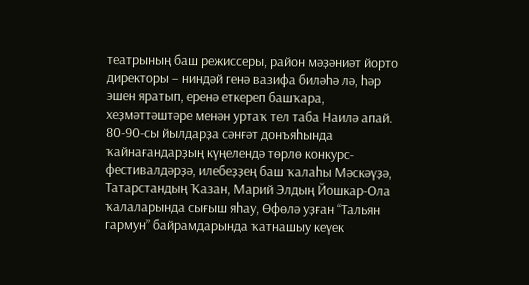театрының баш режиссеры, район мәҙәниәт йорто директоры – ниндәй генә вазифа биләһә лә, һәр эшен яратып, еренә еткереп башҡара, хеҙмәттәштәре менән уртаҡ тел таба Наилә апай. 80-90-сы йылдарҙа сәнғәт донъяһында ҡайнағандарҙың күңелендә төрлө конкурс-фестивалдәрҙә, илебеҙҙең баш ҡалаһы Мәскәүҙә, Татарстандың Ҡазан, Марий Элдың Йошкар-Ола ҡалаларында сығыш яһау, Өфөлә уҙған “Тальян гармун” байрамдарында ҡатнашыу кеүек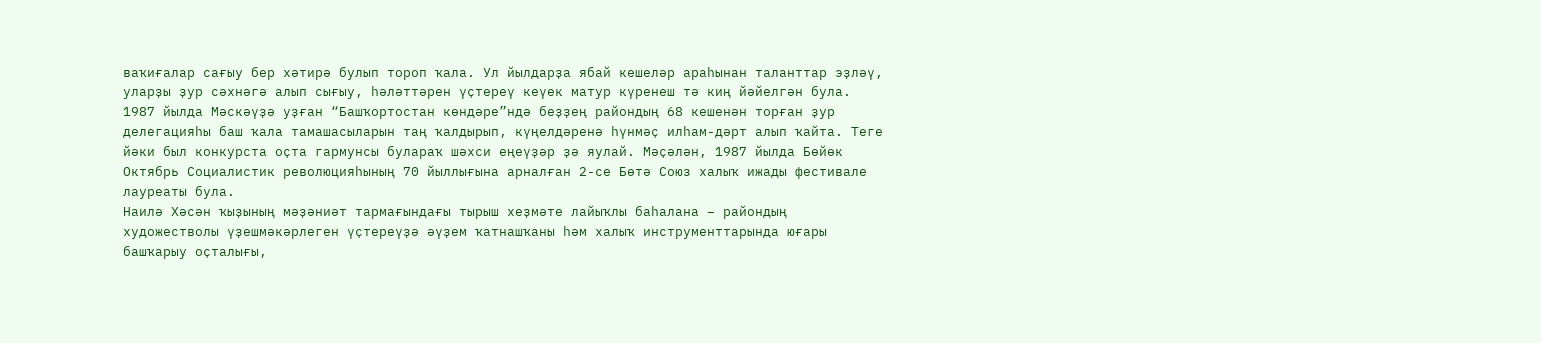ваҡиғалар сағыу бер хәтирә булып тороп ҡала. Ул йылдарҙа ябай кешеләр араһынан таланттар эҙләү, уларҙы ҙур сәхнәгә алып сығыу, һәләттәрен үҫтереү кеүек матур күренеш тә киң йәйелгән була.
1987 йылда Мәскәүҙә уҙған “Башҡортостан көндәре”ндә беҙҙең райондың 68 кешенән торған ҙур делегацияһы баш ҡала тамашасыларын таң ҡалдырып, күңелдәренә һүнмәҫ илһам-дәрт алып ҡайта. Теге йәки был конкурста оҫта гармунсы булараҡ шәхси еңеүҙәр ҙә яулай. Мәҫәлән, 1987 йылда Бөйөк Октябрь Социалистик революцияһының 70 йыллығына арналған 2-се Бөтә Союз халыҡ ижады фестивале лауреаты була.
Наилә Хәсән ҡыҙының мәҙәниәт тармағындағы тырыш хеҙмәте лайыҡлы баһалана – райондың художестволы үҙешмәкәрлеген үҫтереүҙә әүҙем ҡатнашҡаны һәм халыҡ инструменттарында юғары башҡарыу оҫталығы,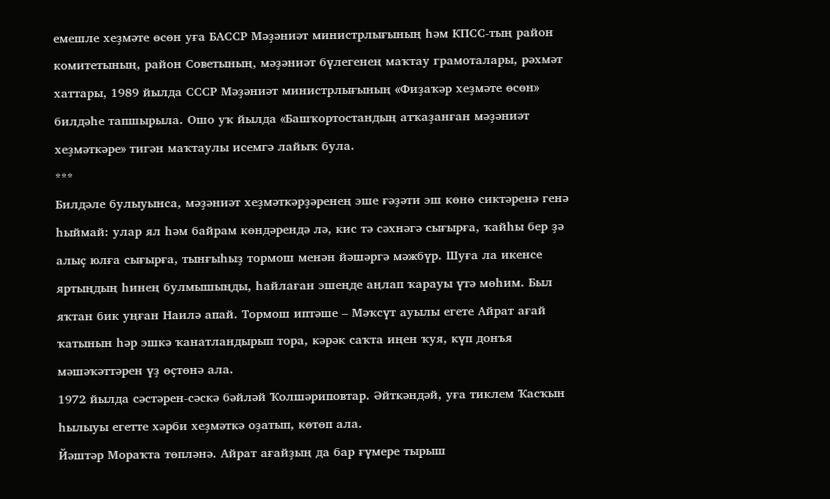емешле хеҙмәте өсөн уға БАССР Мәҙәниәт министрлығының һәм КПСС-тың район комитетының, район Советының, мәҙәниәт бүлегенең маҡтау грамоталары, рәхмәт хаттары, 1989 йылда СССР Мәҙәниәт министрлығының «Фиҙаҡәр хеҙмәте өсөн» билдәһе тапшырыла. Ошо уҡ йылда «Башҡортостандың атҡаҙанған мәҙәниәт хеҙмәткәре» тигән маҡтаулы исемгә лайыҡ була.
***
Билдәле булыуынса, мәҙәниәт хеҙмәткәрҙәренең эше ғәҙәти эш көнө сиктәренә генә һыймай: улар ял һәм байрам көндәрендә лә, кис тә сәхнәгә сығырға, ҡайһы бер ҙә алыҫ юлға сығырға, тынғыһыҙ тормош менән йәшәргә мәжбүр. Шуға ла икенсе яртыңдың һинең булмышыңды, һайлаған эшеңде аңлап ҡарауы үтә мөһим. Был яҡтан бик уңған Наилә апай. Тормош иптәше – Мәҡсүт ауылы егете Айрат ағай ҡатынын һәр эшкә ҡанатландырып тора, кәрәк саҡта иңен ҡуя, күп донъя мәшәҡәттәрен үҙ өҫтөнә ала.
1972 йылда сәстәрен-сәскә бәйләй Ҡолшәриповтар. Әйткәндәй, уға тиклем Ҡасҡын һылыуы егетте хәрби хеҙмәткә оҙатып, көтөп ала.
Йәштәр Мораҡта төпләнә. Айрат ағайҙың да бар ғүмере тырыш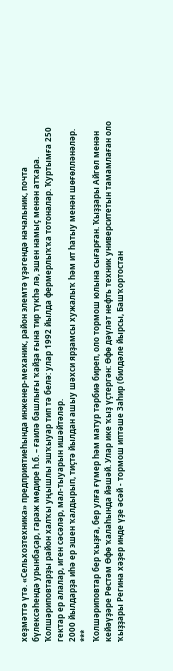хеҙмәттә үтә. «Сельхозтехника» предприятиеһында инженер-механик, район элемтә үҙәгендә начальник, почта бүлексәһендә урынбаҫар, гараж мөдире һ.б. – ғаилә башлығы ҡайҙа ғына тир түкһә лә, эшен намыҫ менән атҡара.
Ҡолшәриповтарҙы район халҡы уңышлы эшҡыуар тип тә белә: улар 1992 йылда фермерлыҡҡа тотоналар. Ҡуртымға 250 гектар ер алалар, иген сәсәләр, мал-тыуарын ишәйтәләр.
2000 йылдарҙа иһә ер эшен ҡалдырып, тиҫтә йылдан ашыу шәхси ярҙамсы хужалыҡ һәм ит һатыу менән шөғөлләнәләр.
***
Ҡолшәриповтар бер ҡыҙға, бер улға ғүмер һәм матур тәрбиә биреп, оло тормош юлына сығарған. Ҡыҙҙары Айгөл менән кейәүҙәре Рөстәм Өфө ҡалаһында йәшәй. Улар ике ҡыҙ үҫтергән: Өфө дәүләт нефть техник университетын тамамлаған оло ҡыҙҙары Регина хәҙер инде үҙе әсәй - тормош иптәше Заһир (билдәле йырсы, Башҡортостан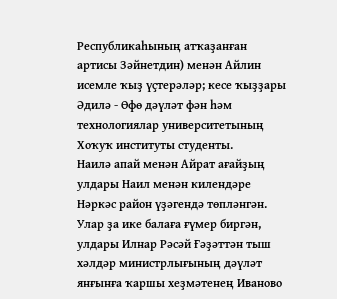Республикаһының атҡаҙанған артисы Зәйнетдин) менән Айлин исемле ҡыҙ үҫтерәләр; кесе ҡыҙҙары Әдилә - Өфө дәүләт фән һәм технологиялар университетының Хоҡуҡ институты студенты.
Наилә апай менән Айрат ағайҙың улдары Наил менән килендәре Нәркәс район үҙәгендә төпләнгән. Улар ҙа ике балаға ғүмер биргән, улдары Илнар Рәсәй Ғәҙәттән тыш хәлдәр министрлығының дәүләт янғынға ҡаршы хеҙмәтенең Иваново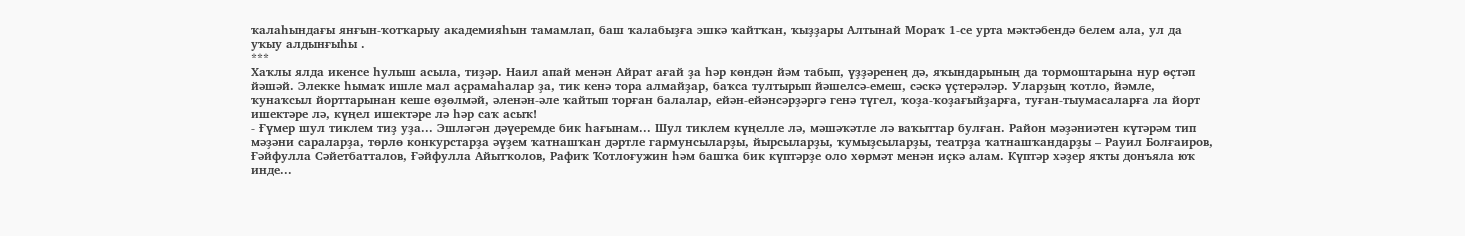ҡалаһындағы янғын-ҡотҡарыу академияһын тамамлап, баш ҡалабыҙға эшкә ҡайтҡан, ҡыҙҙары Алтынай Мораҡ 1-се урта мәктәбендә белем ала, ул да уҡыу алдынғыһы .
***
Хаҡлы ялда икенсе һулыш асыла, тиҙәр. Наил апай менән Айрат ағай ҙа һәр көндән йәм табып, үҙҙәренең дә, яҡындарының да тормоштарына нур өҫтәп йәшәй. Элекке һымаҡ ишле мал аҫрамаһалар ҙа, тик кенә тора алмайҙар, баҡса тултырып йәшелсә-емеш, сәскә үҫтерәләр. Уларҙың ҡотло, йәмле, ҡунаҡсыл йорттарынан кеше өҙөлмәй, әленән-әле ҡайтып торған балалар, ейән-ейәнсәрҙәргә генә түгел, ҡоҙа-ҡоҙағыйҙарға, туған-тыумасаларға ла йорт ишектәре лә, күңел ишектәре лә һәр саҡ асыҡ!
- Ғүмер шул тиклем тиҙ уҙа... Эшләгән дәүеремде бик һағынам... Шул тиклем күңелле лә, мәшәҡәтле лә ваҡыттар булған. Район мәҙәниәтен күтәрәм тип мәҙәни сараларҙа, төрлө конкурстарҙа әүҙем ҡатнашҡан дәртле гармунсыларҙы, йырсыларҙы, ҡумыҙсыларҙы, театрҙа ҡатнашҡандарҙы – Рауил Болғаиров, Ғәйфулла Сәйетбатталов, Ғәйфулла Айытҡолов, Рафиҡ Ҡотлоғужин һәм башҡа бик күптәрҙе оло хөрмәт менән иҫкә алам. Күптәр хәҙер яҡты донъяла юҡ инде...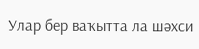Улар бер ваҡытта ла шәхси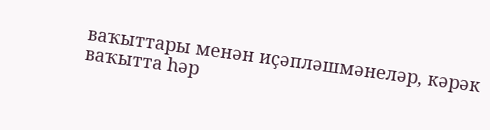ваҡыттары менән иҫәпләшмәнеләр, кәрәк ваҡытта һәр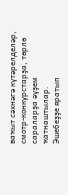ваҡыт сәхнәгә күтәрелделәр, смотр-конкурстарҙа, төрлө сараларҙа әүҙем ҡатнаштылар.
Эшебеҙҙе яратып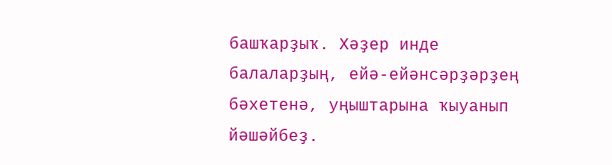башҡарҙыҡ. Хәҙер инде балаларҙың, ейә-ейәнсәрҙәрҙең бәхетенә, уңыштарына ҡыуанып йәшәйбеҙ.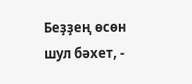Беҙҙең өсөн шул бәхет, -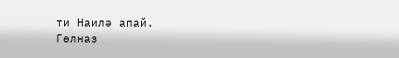ти Наилә апай.
Гөлназ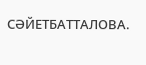СӘЙЕТБАТТАЛОВА.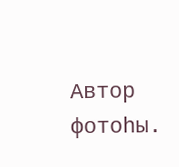Автор фотоһы.